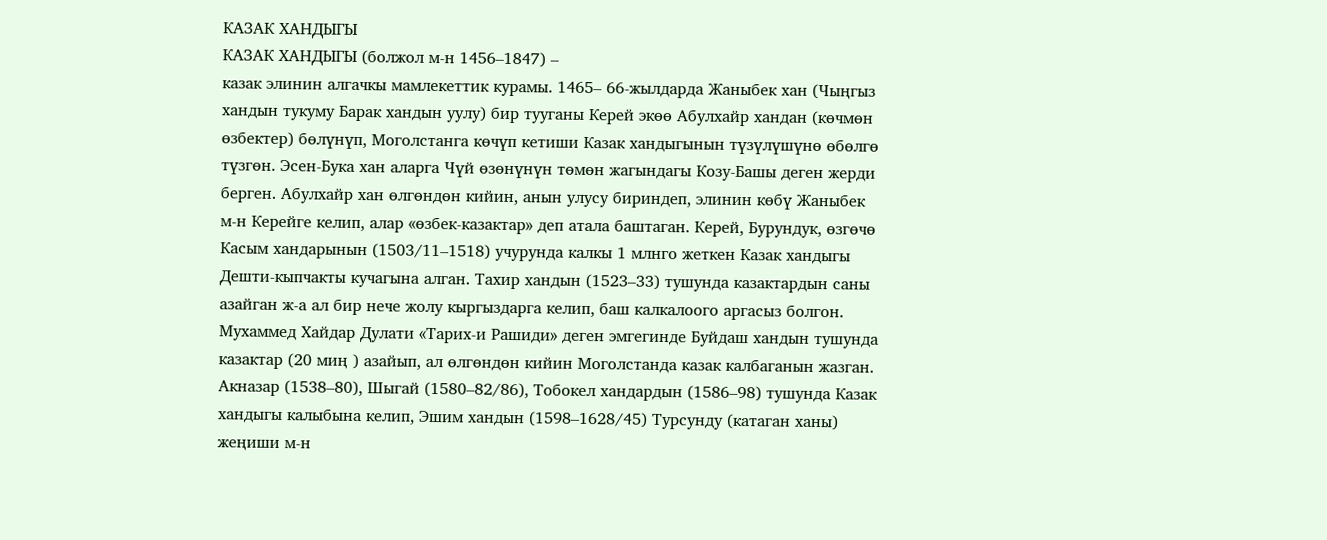КАЗАК ХАНДЫГЫ
КАЗАК ХАНДЫГЫ (болжол м-н 1456–1847) –
казак элинин алгачкы мамлекеттик курамы. 1465– 66-жылдарда Жаныбек хан (Чыңгыз хандын тукуму Барак хандын уулу) бир тууганы Керей экөө Абулхайр хандан (көчмөн өзбектер) бөлүнүп, Моголстанга көчүп кетиши Казак хандыгынын түзүлүшүнө өбөлгө түзгөн. Эсен-Бука хан аларга Чүй өзөнүнүн төмөн жагындагы Козу-Башы деген жерди берген. Абулхайр хан өлгөндөн кийин, анын улусу бириндеп, элинин көбү Жаныбек м-н Керейге келип, алар «өзбек-казактар» деп атала баштаган. Керей, Бурундук, өзгөчө Касым хандарынын (1503/11–1518) учурунда калкы 1 млнго жеткен Казак хандыгы Дешти-кыпчакты кучагына алган. Тахир хандын (1523–33) тушунда казактардын саны азайган ж-а ал бир нече жолу кыргыздарга келип, баш калкалоого аргасыз болгон. Мухаммед Хайдар Дулати «Тарих-и Рашиди» деген эмгегинде Буйдаш хандын тушунда казактар (20 миң ) азайып, ал өлгөндөн кийин Моголстанда казак калбаганын жазган. Акназар (1538–80), Шыгай (1580–82/86), Тобокел хандардын (1586–98) тушунда Казак хандыгы калыбына келип, Эшим хандын (1598–1628/45) Турсунду (катаган ханы) жеңиши м-н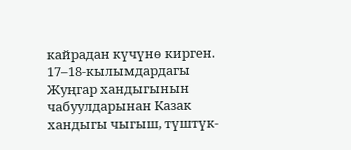кайрадан күчүнө кирген. 17–18-кылымдардагы Жуңгар хандыгынын чабуулдарынан Казак хандыгы чыгыш, түштүк-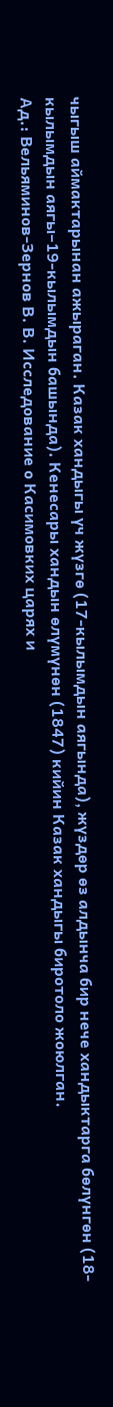чыгыш аймактарынан ажыраган. Казак хандыгы үч жүзгө (17-кылымдын аягында), жүздөр өз алдынча бир нече хандыктарга бөлүнгөн (18-кылымдын аягы–19-кылымдын башында). Кенесары хандын өлүмүнөн (1847) кийин Казак хандыгы биротоло жоюлган.
Ад.: Вельяминов-Зернов В. В. Исследование о Касимовких царях и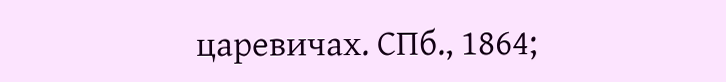царевичах. СПб., 1864;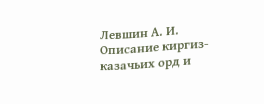Левшин А. И. Описание киргиз-казачьих орд и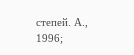степей. А., 1996;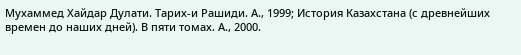Мухаммед Хайдар Дулати. Тарих-и Рашиди. А., 1999; История Казахстана (с древнейших времен до наших дней). В пяти томах. А., 2000.